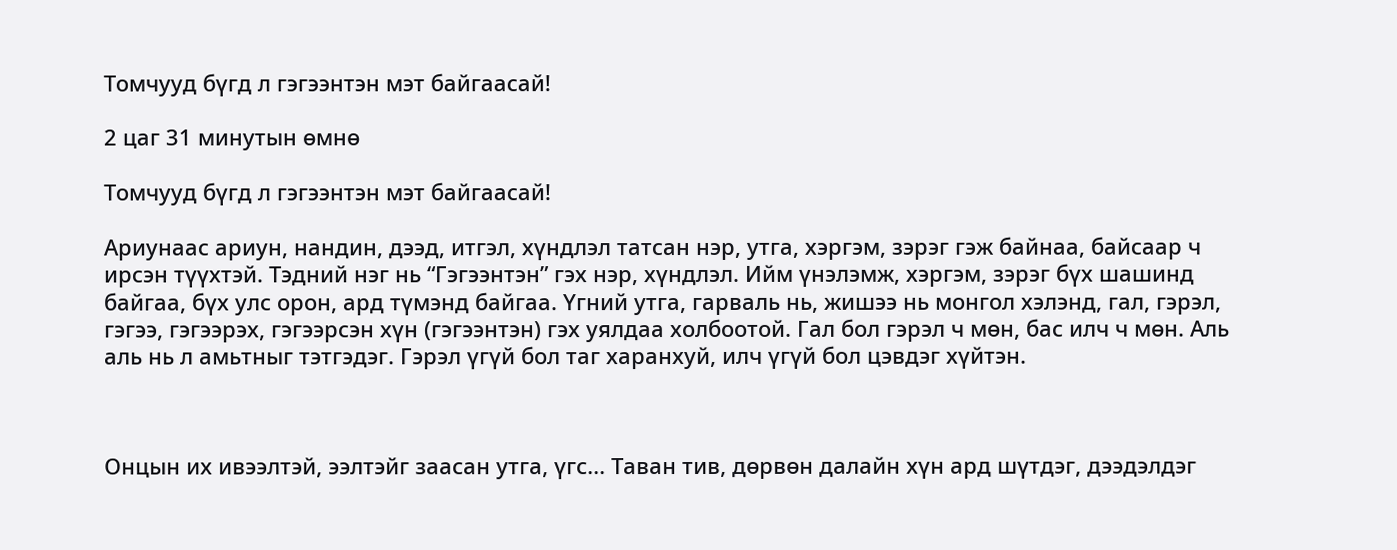Томчууд бүгд л гэгээнтэн мэт байгаасай!

2 цаг 31 минутын өмнө

Томчууд бүгд л гэгээнтэн мэт байгаасай!

Ариунаас ариун, нандин, дээд, итгэл, хүндлэл татсан нэр, утга, хэргэм, зэрэг гэж байнаа, байсаар ч ирсэн түүхтэй. Тэдний нэг нь “Гэгээнтэн” гэх нэр, хүндлэл. Ийм үнэлэмж, хэргэм, зэрэг бүх шашинд байгаа, бүх улс орон, ард түмэнд байгаа. Үгний утга, гарваль нь, жишээ нь монгол хэлэнд, гал, гэрэл, гэгээ, гэгээрэх, гэгээрсэн хүн (гэгээнтэн) гэх уялдаа холбоотой. Гал бол гэрэл ч мөн, бас илч ч мөн. Аль аль нь л амьтныг тэтгэдэг. Гэрэл үгүй бол таг харанхуй, илч үгүй бол цэвдэг хүйтэн.



Онцын их ивээлтэй, ээлтэйг заасан утга, үгс... Таван тив, дөрвөн далайн хүн ард шүтдэг, дээдэлдэг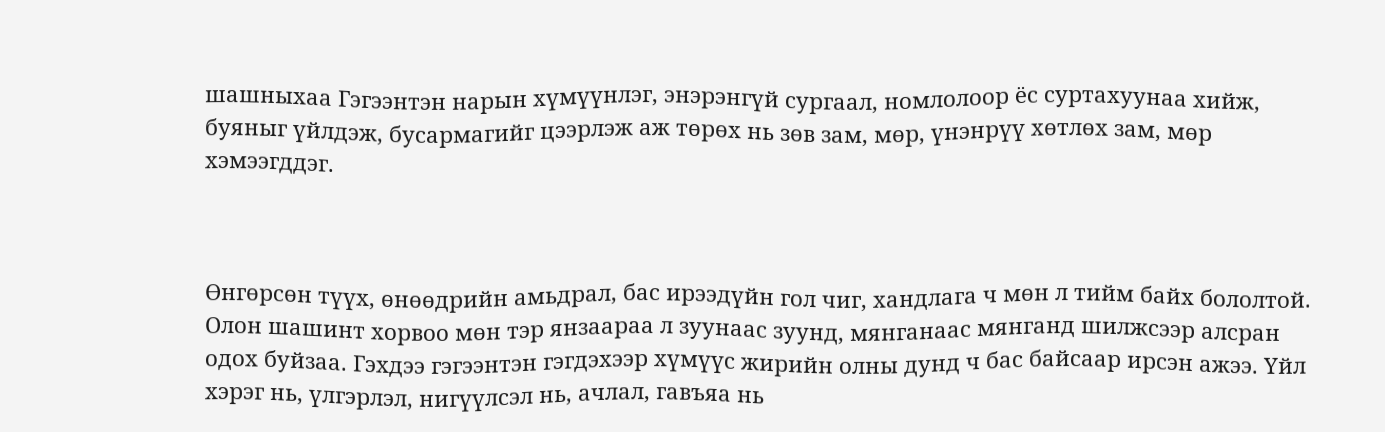шашныхаа Гэгээнтэн нарын хүмүүнлэг, энэрэнгүй сургаал, номлолоор ёс суртахуунаа хийж, буяныг үйлдэж, бусармагийг цээрлэж аж төрөх нь зөв зам, мөр, үнэнрүү хөтлөх зам, мөр хэмээгддэг.



Өнгөрсөн түүх, өнөөдрийн амьдрал, бас ирээдүйн гол чиг, хандлага ч мөн л тийм байх бололтой. Олон шашинт хорвоо мөн тэр янзаараа л зуунаас зуунд, мянганаас мянганд шилжсээр алсран одох буйзаа. Гэхдээ гэгээнтэн гэгдэхээр хүмүүс жирийн олны дунд ч бас байсаар ирсэн ажээ. Үйл хэрэг нь, үлгэрлэл, нигүүлсэл нь, ачлал, гавъяа нь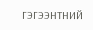гэгээнтний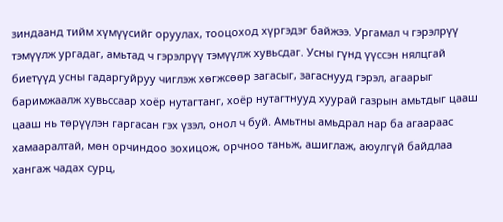зиндаанд тийм хүмүүсийг оруулах, тооцоход хүргэдэг байжээ. Ургамал ч гэрэлрүү тэмүүлж ургадаг, амьтад ч гэрэлрүү тэмүүлж хувьсдаг. Усны гүнд үүссэн нялцгай биетүүд усны гадаргуйруу чиглэж хөгжсөөр загасыг, загаснууд гэрэл, агаарыг баримжаалж хувьссаар хоёр нутагтанг, хоёр нутагтнууд хуурай газрын амьтдыг цааш цааш нь төрүүлэн гаргасан гэх үзэл, онол ч буй. Амьтны амьдрал нар ба агаараас хамааралтай, мөн орчиндоо зохицож, орчноо таньж, ашиглаж, аюулгүй байдлаа хангаж чадах сурц,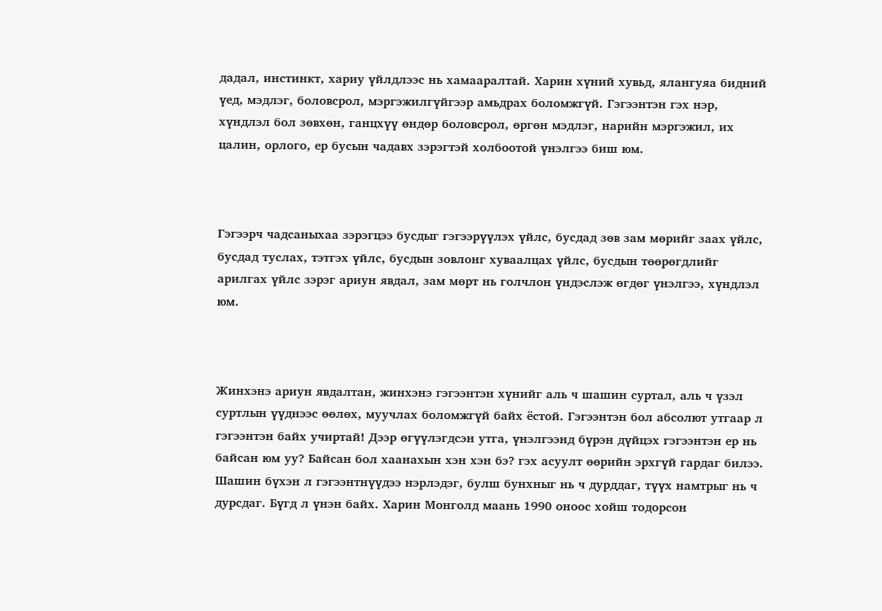дадал, инстинкт, хариу үйлдлээс нь хамааралтай. Харин хүний хувьд, ялангуяа бидний үед, мэдлэг, боловсрол, мэргэжилгүйгээр амьдрах боломжгүй. Гэгээнтэн гэх нэр, хүндлэл бол зөвхөн, ганцхүү өндөр боловсрол, өргөн мэдлэг, нарийн мэргэжил, их цалин, орлого, ер бусын чадавх зэрэгтэй холбоотой үнэлгээ биш юм.



Гэгээрч чадсаныхаа зэрэгцээ бусдыг гэгээрүүлэх үйлс, бусдад зөв зам мөрийг заах үйлс, бусдад туслах, тэтгэх үйлс, бусдын зовлонг хуваалцах үйлс, бусдын төөрөгдлийг арилгах үйлс зэрэг ариун явдал, зам мөрт нь голчлон үндэслэж өгдөг үнэлгээ, хүндлэл юм.



Жинхэнэ ариун явдалтан, жинхэнэ гэгээнтэн хүнийг аль ч шашин суртал, аль ч үзэл суртлын үүднээс өөлөх, муучлах боломжгүй байх ёстой. Гэгээнтэн бол абсолют утгаар л гэгээнтэн байх учиртай! Дээр өгүүлэгдсэн утга, үнэлгээнд бүрэн дүйцэх гэгээнтэн ер нь байсан юм уу? Байсан бол хаанахын хэн хэн бэ? гэх асуулт өөрийн эрхгүй гардаг билээ. Шашин бүхэн л гэгээнтнүүдээ нэрлэдэг, булш бунхныг нь ч дурддаг, түүх намтрыг нь ч дурсдаг. Бүгд л үнэн байх. Харин Монголд маань 1990 оноос хойш тодорсон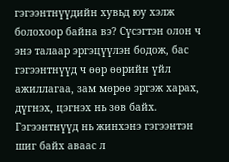гэгээнтнүүдийн хувьд юу хэлж болохоор байна вэ? Сүсэгтэн олон ч энэ талаар эргэцүүлэн бодож, бас гэгээнтнүүд ч өөр өөрийн үйл ажиллагаа, зам мөрөө эргэж харах, дүгнэх, цэгнэх нь зөв байх. Гэгээнтнүүд нь жинхэнэ гэгээнтэн шиг байх аваас л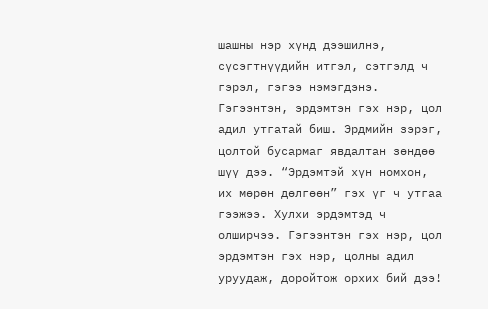шашны нэр хүнд дээшилнэ, сүсэгтнүүдийн итгэл, сэтгэлд ч гэрэл, гэгээ нэмэгдэнэ. Гэгээнтэн, эрдэмтэн гэх нэр, цол адил утгатай биш. Эрдмийн зэрэг, цолтой бусармаг явдалтан зөндөө шүү дээ. “Эрдэмтэй хүн номхон, их мөрөн дөлгөөн” гэх үг ч утгаа гээжээ. Хулхи эрдэмтэд ч олширчээ. Гэгээнтэн гэх нэр, цол эрдэмтэн гэх нэр, цолны адил уруудаж, доройтож орхих бий дээ!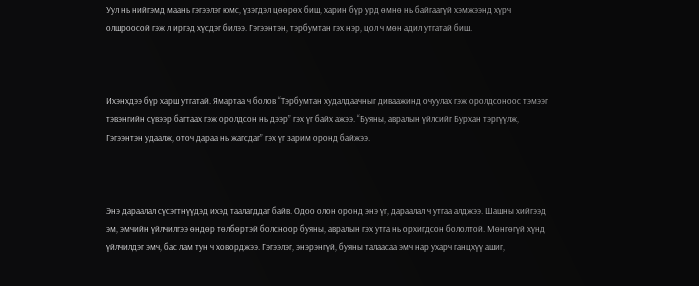Уул нь нийгэмд маань гэгээлэг юмс, үзэгдэл цөөрөх биш, харин бүр урд өмнө нь байгаагүй хэмжээнд хүрч олшроосой гэж л иргэд хүсдэг билээ. Гэгээнтэн, тэрбумтан гэх нэр, цол ч мөн адил утгатай биш.



Ихэнхдээ бүр харш утгатай. Ямартаа ч болов “Тэрбумтан худалдаачныг диваажинд очуулах гэж оролдсоноос тэмээг тэвэнгийн сүвээр багтаах гэж оролдсон нь дээр” гэх үг байх ажээ. “Буяны, авралын үйлсийг Бурхан тэргүүлж, Гэгээнтэн удаалж, оточ дараа нь жагсдаг” гэх үг зарим оронд байжээ.



Энэ дараалал сүсэгтнүүдэд ихэд таалагддаг байв. Одоо олон оронд энэ үг, дараалал ч утгаа алджээ. Шашны хийгээд эм, эмчийн үйлчилгээ өндөр төлбөртэй болсноор буяны, авралын гэх утга нь орхигдсон бололтой. Мөнгөгүй хүнд үйлчилдэг эмч, бас лам тун ч ховорджээ. Гэгээлэг, энэрэнгүй, буяны талаасаа эмч нар ухарч ганцхүү ашиг,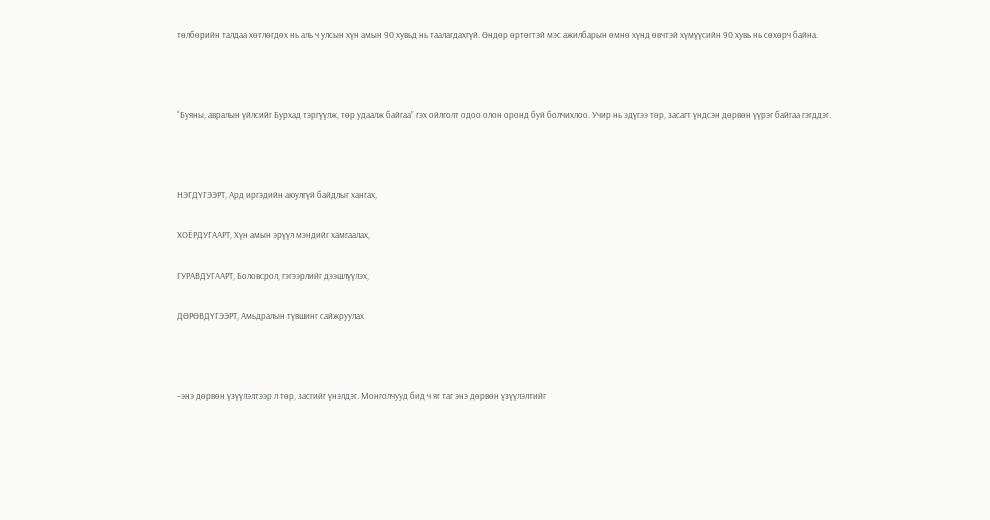төлбөрийн талдаа хөтлөгдөх нь аль ч улсын хүн амын 90 хувьд нь таалагдахгүй. Өндөр өртөгтэй мэс ажилбарын өмнө хүнд өвчтэй хүмүүсийн 90 хувь нь сөхөрч байна.



“Буяны, авралын үйлсийг Бурхад тэргүүлж, төр удаалж байгаа” гэх ойлголт одоо олон оронд буй болчихлоо. Учир нь эдүгээ төр, засагт үндсэн дөрвөн үүрэг байгаа гэгддэг.



НЭГДҮГЭЭРТ, Ард иргэдийн аюулгүй байдлыг хангах,

ХОЁРДУГААРТ, Хүн амын эрүүл мэндийг хамгаалах,

ГУРАВДУГААРТ, Боловсрол, гэгээрлийг дээшлүүлэх,

ДӨРӨВДҮГЭЭРТ, Амьдралын түвшинг сайжруулах



–энэ дөрвөн үзүүлэлтээр л төр, засгийг үнэлдэг. Монголчууд бид ч яг таг энэ дөрвөн үзүүлэлтийг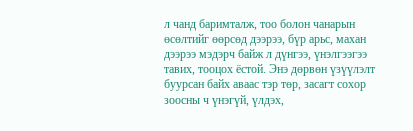л чанд баримталж, тоо болон чанарын өсөлтийг өөрсөд дээрээ, бүр арьс, махан дээрээ мэдэрч байж л дүнгээ, үнэлгээгээ тавих, тооцох ёстой. Энэ дөрвөн үзүүлэлт буурсан байх аваас тэр төр, засагт сохор зоосны ч үнэгүй, үлдэх,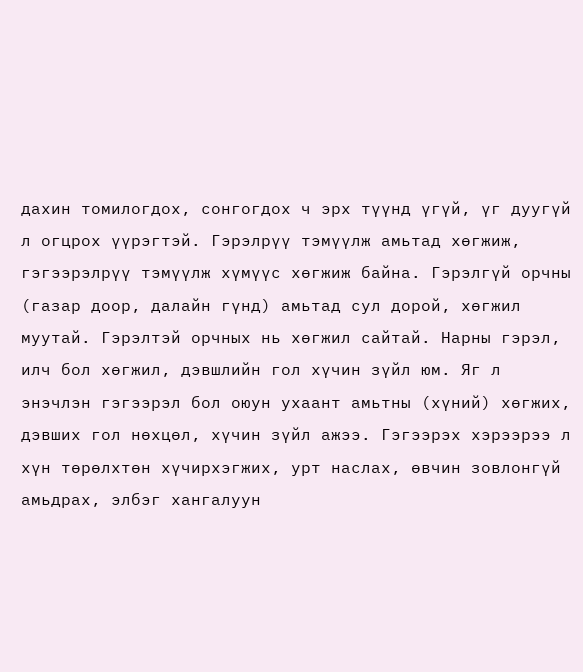дахин томилогдох, сонгогдох ч эрх түүнд үгүй, үг дуугүй л огцрох үүрэгтэй. Гэрэлрүү тэмүүлж амьтад хөгжиж, гэгээрэлрүү тэмүүлж хүмүүс хөгжиж байна. Гэрэлгүй орчны (газар доор, далайн гүнд) амьтад сул дорой, хөгжил муутай. Гэрэлтэй орчных нь хөгжил сайтай. Нарны гэрэл, илч бол хөгжил, дэвшлийн гол хүчин зүйл юм. Яг л энэчлэн гэгээрэл бол оюун ухаант амьтны (хүний) хөгжих, дэвших гол нөхцөл, хүчин зүйл ажээ. Гэгээрэх хэрээрээ л хүн төрөлхтөн хүчирхэгжих, урт наслах, өвчин зовлонгүй амьдрах, элбэг хангалуун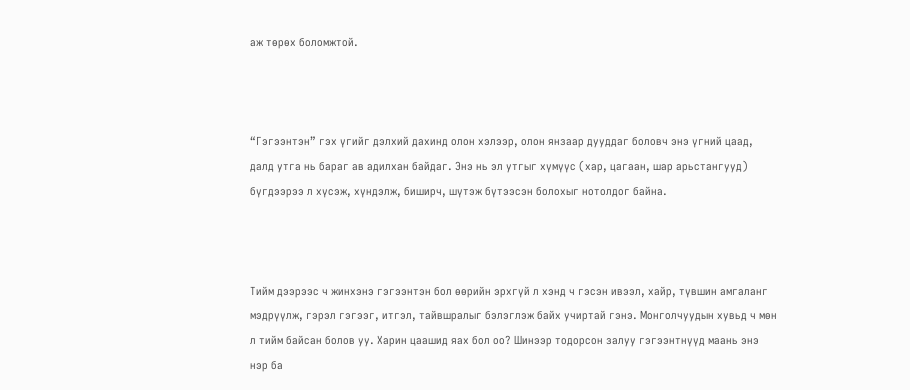аж төрөх боломжтой.



“Гэгээнтэн” гэх үгийг дэлхий дахинд олон хэлээр, олон янзаар дууддаг боловч энэ үгний цаад, далд утга нь бараг ав адилхан байдаг. Энэ нь эл утгыг хүмүүс (хар, цагаан, шар арьстангууд) бүгдээрээ л хүсэж, хүндэлж, биширч, шүтэж бүтээсэн болохыг нотолдог байна.



Тийм дээрээс ч жинхэнэ гэгээнтэн бол өөрийн эрхгүй л хэнд ч гэсэн ивээл, хайр, түвшин амгаланг мэдрүүлж, гэрэл гэгээг, итгэл, тайвшралыг бэлэглэж байх учиртай гэнэ. Монголчуудын хувьд ч мөн л тийм байсан болов уу. Харин цаашид яах бол оо? Шинээр тодорсон залуу гэгээнтнүүд маань энэ нэр ба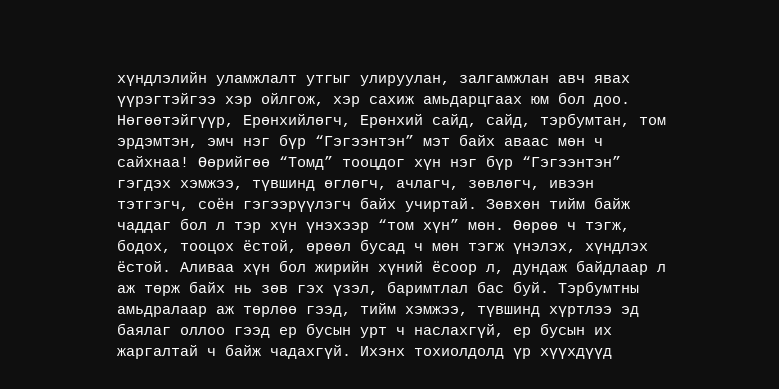хүндлэлийн уламжлалт утгыг улируулан, залгамжлан авч явах үүрэгтэйгээ хэр ойлгож, хэр сахиж амьдарцгаах юм бол доо. Нөгөөтэйгүүр, Ерөнхийлөгч, Ерөнхий сайд, сайд, тэрбумтан, том эрдэмтэн, эмч нэг бүр “Гэгээнтэн” мэт байх аваас мөн ч сайхнаа! Өөрийгөө “Томд” тооцдог хүн нэг бүр “Гэгээнтэн” гэгдэх хэмжээ, түвшинд өглөгч, ачлагч, зөвлөгч, ивээн тэтгэгч, соён гэгээрүүлэгч байх учиртай. Зөвхөн тийм байж чаддаг бол л тэр хүн үнэхээр “том хүн” мөн. Өөрөө ч тэгж, бодох, тооцох ёстой, өрөөл бусад ч мөн тэгж үнэлэх, хүндлэх ёстой. Аливаа хүн бол жирийн хүний ёсоор л, дундаж байдлаар л аж төрж байх нь зөв гэх үзэл, баримтлал бас буй. Тэрбумтны амьдралаар аж төрлөө гээд, тийм хэмжээ, түвшинд хүртлээ эд баялаг оллоо гээд ер бусын урт ч наслахгүй, ер бусын их жаргалтай ч байж чадахгүй. Ихэнх тохиолдолд үр хүүхдүүд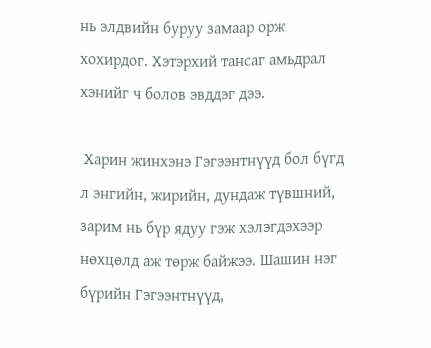нь элдвийн буруу замаар орж хохирдог. Хэтэрхий тансаг амьдрал хэнийг ч болов эвддэг дээ.

 Харин жинхэнэ Гэгээнтнүүд бол бүгд л энгийн, жирийн, дундаж түвшний, зарим нь бүр ядуу гэж хэлэгдэхээр нөхцөлд аж төрж байжээ. Шашин нэг бүрийн Гэгээнтнүүд,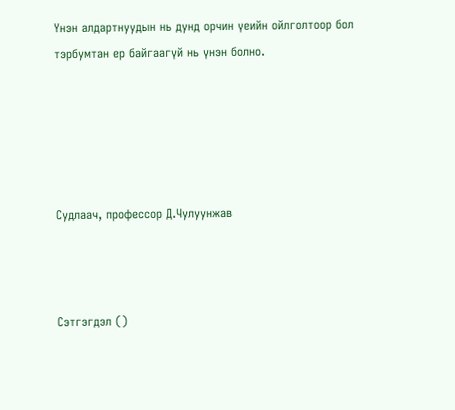Үнэн алдартнуудын нь дунд орчин үеийн ойлголтоор бол тэрбумтан ер байгаагүй нь үнэн болно.





Судлаач, профессор Д.Чулуунжав



Сэтгэгдэл ()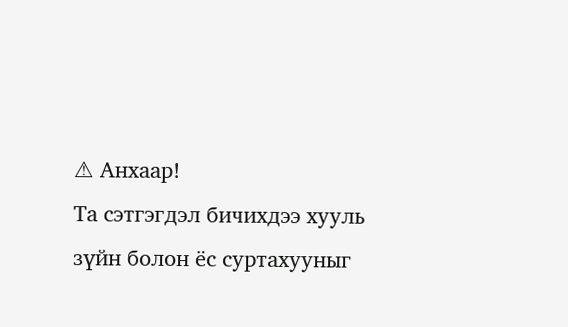⚠ Анхаар!
Та сэтгэгдэл бичихдээ хууль зүйн болон ёс суртахууныг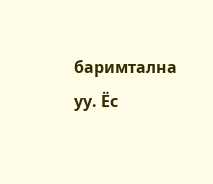баримтална уу. Ёс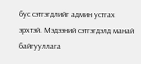бус сэтгэгдлийг админ устгах эрхтэй. Мэдээний сэтгэгдэлд манай байгууллага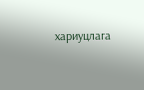хариуцлага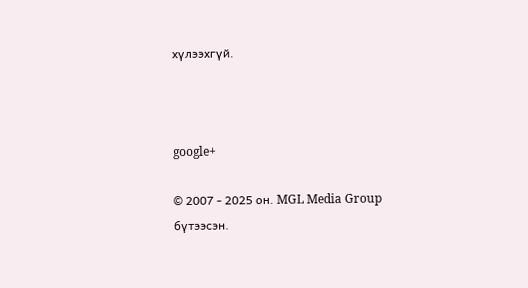хүлээхгүй.



google+

© 2007 - 2025 он. MGL Media Group бүтээсэн.